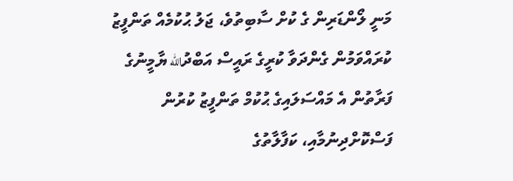މަނީ ލޯންޑަރިން ގެ ކުށް ސާބިތުވެ، ޖަލު ޙުކުމެއް ތަންފީޒު ކުރައްވަމުން ގެންދަވާ ކުރީގެ ރައީސް އަބްދުالله ޔާމީނުގެ ފަރާތުން އެ މައްސަލައިގެ ޙުކުމް ތަންފީޒު ކުރުން ފަސްކޮށްދިނުމާއި، ކަފާލާތުގެ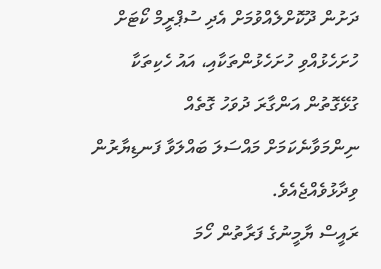ދަށުން ދޫކޮށްލެއްވުމަށް އެދި ސުޕްރީމް ކޯޓަށް ހުށަހެޅުއްވި ހުށަހެޅުންތަކާއި، އައު ހެކިތަކާ ގުޅޭގޮތުން އަންގާރަ ދުވަހު ގޮތެއް ނިންމަވާނެކަމަށް މައްސަލަ ބައްލަވާ ފަނޑިޔާރުން ވިދާޅުވެއްޖެއެވެ.
ރައީސް ޔާމީނުގެ ފަރާތުން ހޯމަ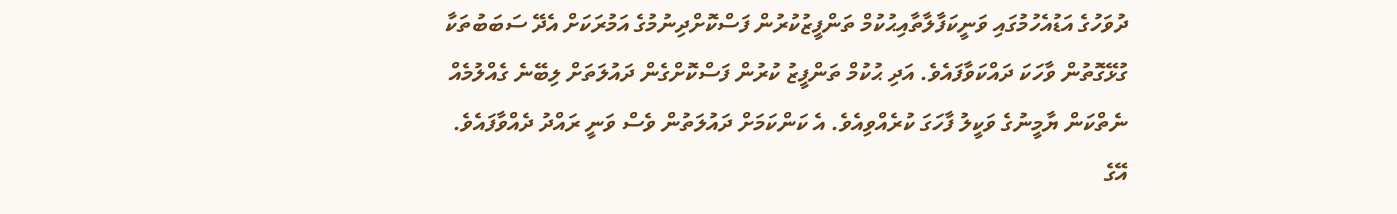ދުވަހުގެ އަޑުއެހުމުގައި ވަނީކަފާލާތާއިޙުކުމް ތަންފީޒުކުރުން ފަސްކޮށްދިނުމުގެ އަމުރަކަށް އެދޭ ސަބަބުތަކާ ގުޅޭގޮތުން ވާހަކަ ދައްކަވާފައެވެ. އަދި ޙުކުމް ތަންފީޒު ކުރުން ފަސްކޮށްގެން ދައުލަތަށް ލިބޭނެ ގެއްލުމެއް ނެތްކަން ޔާމީނުގެ ވަކީލު ފާހަގަ ކުރެއްވިއެވެ. އެ ކަންކަމަށް ދައުލަތުން ވެސް ވަނީ ރައްދު ދެއްވާފައެވެ.
އޭގެ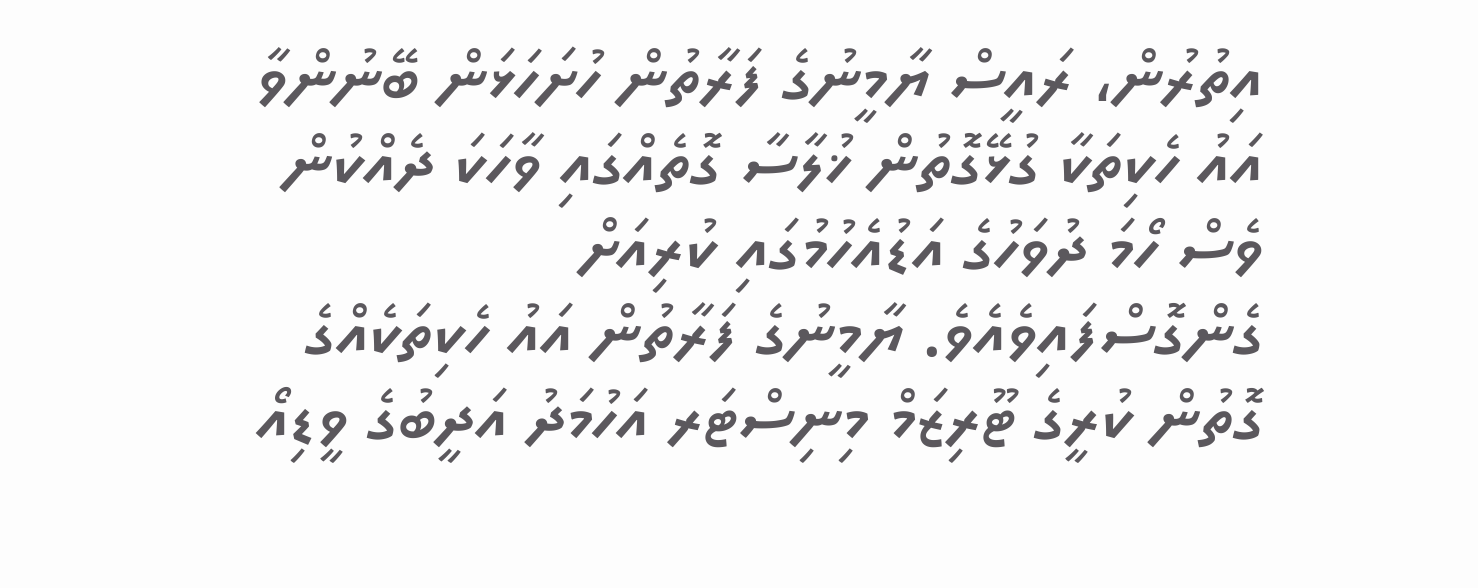އިތުރުން، ރައީސް ޔާމީނުގެ ފަރާތުން ހުށަހަޅަން ބޭނުންވާ އައު ހެކިތަކާ ގުޅޭގޮތުން ޚުލާސާ ގޮތެއްގައި ވާހަކަ ދެއްކުން ވެސް ހޯމަ ދުވަހުގެ އަޑުއެހުމުގައި ކުރިއަށް ގެންގޮސްފައިވެއެވެ. ޔާމީނުގެ ފަރާތުން އައު ހެކިތަކެއްގެ ގޮތުން ކުރީގެ ޓޫރިޒަމް މިނިސްޓަރ އަހުމަދު އަދީބުގެ ވީޑިއޯ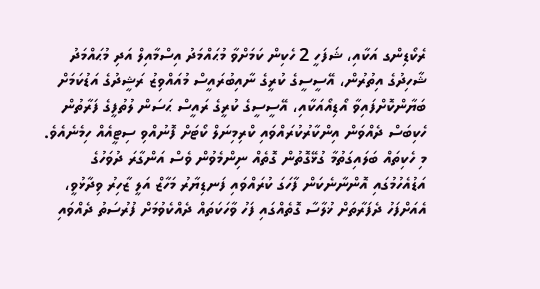ރެކޯޑިންގ އަކާއި، ޝަފަހީ 2 ހެކިން ކަމަށްވާ މުޙައްމަދު އިސްމާއިލް އަދި މުޙައްމަދު ޝާހިދުގެ އިތުރުން، އޭސީސީގެ ކުރީގެ ނާއިބުރައީސް މުއައްވިޒު ރަޝީދުގެ އަޑުކަމަށް ބަޔާންކޮށްފައިވާ އޯޑިއޯއަކާއި، އޭސީސީގެ ކުރީގެ ރައީސް ޙަސަން ލުތުފީގެ ފަރާތުން ހެކިބަސް ދެއްވަން އިންކާރުކުރައްވައި ކްރިމިނަލް ކޯޓަށް ފޮނުއްވި ސިޓީއެއް ހިމެނެއެވެ.
މި ހެކިތައް ބަލައިގަތުމާ ގުޅޭގޮތުން ގޮތެއް ނިންމެވުން ވެސް އަންގާރަ ދުވަހުގެ އަޑުއެހުމުގައި އޮންނާނެކަން ފާހަގަ ކުރައްވައި ފަނޑިޔާރު މަހާޒް އަލީ ޒާހިރު ވިދާޅުވީ، އެއަށްފަހު ދެފަރާތަށް ޚުލާސާ ގޮތެއްގައި ފަހު ވާހަކަތައް ދެއްކެވުމަށް ފުރުސަތު ދެއްވައި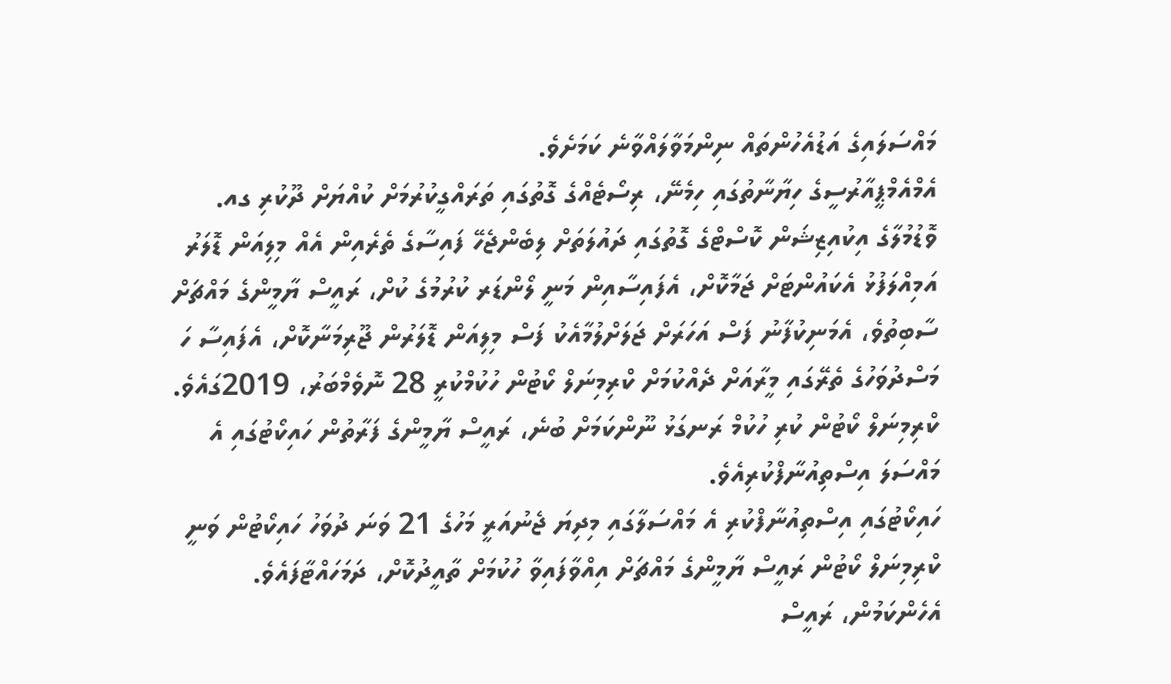މައްސަލައިގެ އަޑުއެހުންތައް ނިންމަވާލައްވާނެ ކަމަށެވެ.
އެމްއެމްޕީއާރުސީގެ ހިޔާނާތުގައި ހިމެނޭ، ރިސޯޓެއްގެ ގޮތުގައި ތަރައްގީކުރުމަށް ކުއްޔަށް ދޫކުރި ގއ. ވޮޑުމުލާގެ އިކުއިޒިޝަން ކޮސްޓްގެ ގޮތުގައި ދައުލަތަށް ލިބެންޖެހޭ ފައިސާގެ ތެރެއިން އެއް މިލިއަން ޑޮލަރު އަމިއްލަފުޅު އެކައުންޓަށް ޖަމާކޮށް، އެފައިސާއިން މަނީ ލޯންޑަރ ކުރުމުގެ ކުށް، ރައީސް ޔާމީންގެ މައްޗަށް ސާބިތުވެ، އެމަނިކުފާނު ފަސް އަހަރަށް ޖަލަށްލުމާއެކު ފަސް މިލިއަން ޑޮލަރުން ޖޫރިމަނާކޮށް، އެފައިސާ ހަ މަސްދުވަހުގެ ތެރޭގައި މީރާއަށް ދެއްކުމަށް ކްރިމިނަލް ކޯޓުން ހުކުމްކުރީ 28 ނޮވެމްބަރު، 2019ގައެވެ. ކްރިމިނަލް ކޯޓުން ކުރި ހުކުމް ރަނގަޅު ނޫންކަމަށް ބުނެ، ރައީސް ޔާމީންގެ ފަރާތުން ހައިކޯޓުގައި އެ މައްސަލަ އިސްތިއުނާފްކުރިއެވެ.
ހައިކޯޓުގައި އިސްތިއުނާފްކުރި އެ މައްސަލާގައި މިދިޔަ ޖެނުއަރީ މަހުގެ 21 ވަނަ ދުވަހު ހައިކޯޓުން ވަނީ ކްރިމިނަލް ކޯޓުން ރައީސް ޔާމީންގެ މައްޗަށް އިއްވާފައިވާ ހުކުމަށް ތާއީދުކޮށް، ދަމަހައްޓާފައެވެ.
އެހެންކަމުން، ރައީސް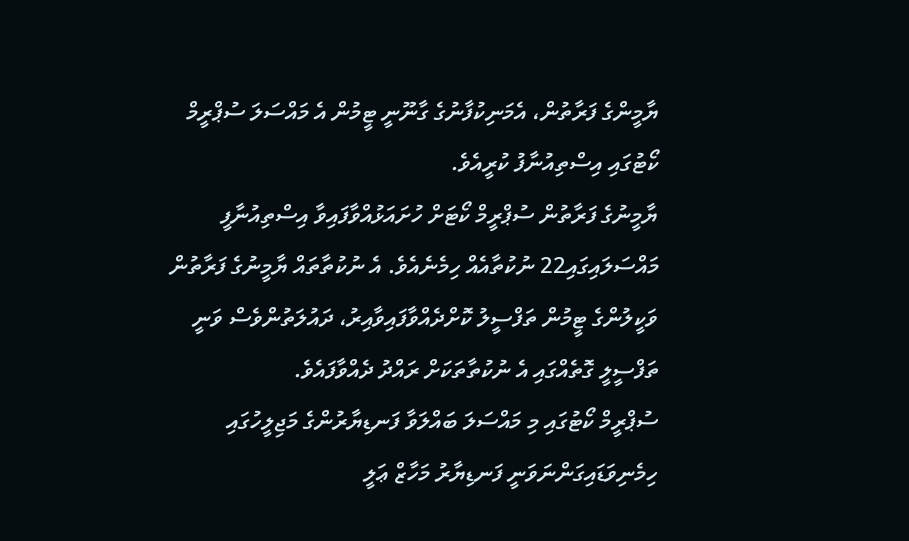ޔާމީންގެ ފަރާތުން، އެމަނިކުފާނުގެ ގާނޫނީ ޓީމުން އެ މައްސަލަ ސުޕްރީމް ކޯޓުގައި އިސްތިއުނާފު ކުރީއެވެ.
ޔާމީނުގެ ފަރާތުން ސުޕްރީމް ކޯޓަށް ހުށައަޅުއްވާފައިވާ އިސްތިއުނާފީ މައްސަލައިގައި22 ނުކުތާއެއް ހިމެނެއެވެ. އެ ނުކުތާތައް ޔާމީނުގެ ފަރާތުން ވަކީލުންގެ ޓީމުން ތަފްސީލު ކޮށްދެއްވާފައިވާއިރު، ދައުލަތުންވެސް ވަނީ ތަފްސީލީ ގޮތެއްގައި އެ ނުކުތާތަކަށް ރައްދު ދެއްވާފައެވެ.
ސުޕްރީމް ކޯޓުގައި މި މައްސަލަ ބައްލަވާ ފަނޑިޔާރުންގެ މަޖިލީހުގައި ހިމެނިވަޑައިގަންނަވަނީ ފަނޑިޔާރު މަހާޒް ޢަލީ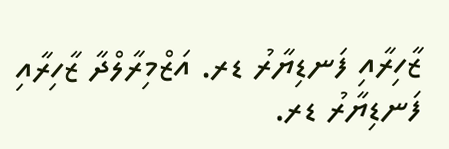ޒާހިރާއި ފަނޑިޔާރު ޑރ. އަޒްމިރާލްދާ ޒާހިރާއި ފަނޑިޔާރު ޑރ.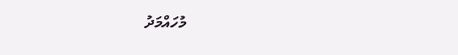މުހައްމަދު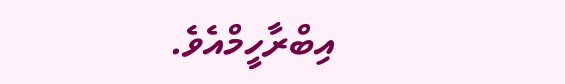އިބްރާހީމްއެވެ.